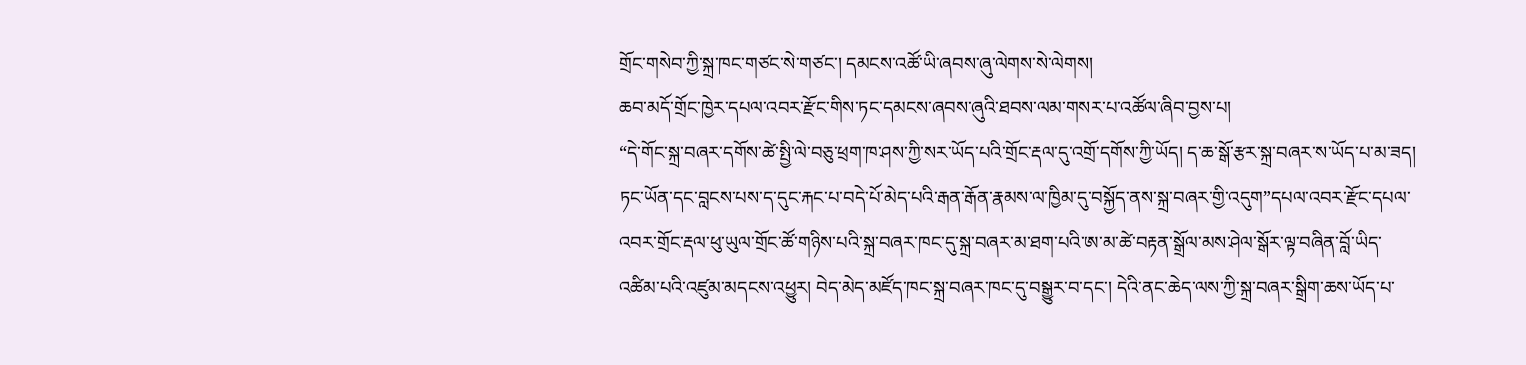གྲོང་གསེབ་ཀྱི་སྐྲ་ཁང་གཙང་སེ་གཙང་། དམངས་འཚོ་ཡི་ཞབས་ཞུ་ལེགས་སེ་ལེགས།
ཆབ་མདོ་གྲོང་ཁྱེར་དཔལ་འབར་རྫོང་གིས་ཏང་དམངས་ཞབས་ཞུའི་ཐབས་ལམ་གསར་པ་འཚོལ་ཞིབ་བྱས་པ།
“དེ་གོང་སྐྲ་བཞར་དགོས་ཚེ་སྤྱི་ལེ་བཅུ་ཕྲག་ཁ་ཤས་ཀྱི་སར་ཡོད་པའི་གྲོང་རྡལ་དུ་འགྲོ་དགོས་ཀྱི་ཡོད། ད་ཆ་སྒོ་རྩར་སྐྲ་བཞར་ས་ཡོད་པ་མ་ཟད། ཏང་ཡོན་དང་བླངས་པས་ད་དུང་རྐང་པ་བདེ་པོ་མེད་པའི་རྒན་རྒོན་རྣམས་ལ་ཁྱིམ་དུ་བསྐྱོད་ནས་སྐྲ་བཞར་གྱི་འདུག”དཔལ་འབར་རྫོང་དཔལ་འབར་གྲོང་རྡལ་ཕུ་ཡུལ་གྲོང་ཚོ་གཉིས་པའི་སྐྲ་བཞར་ཁང་དུ་སྐྲ་བཞར་མ་ཐག་པའི་ཨ་མ་ཚེ་བརྟན་སྒྲོལ་མས་ཤེལ་སྒོར་ལྟ་བཞིན་བློ་ཡིད་འཚིམ་པའི་འཛུམ་མདངས་འཕྱུར། བེད་མེད་མཛོད་ཁང་སྐྲ་བཞར་ཁང་དུ་བསྒྱུར་བ་དང་། དེའི་ནང་ཆེད་ལས་ཀྱི་སྐྲ་བཞར་སྒྲིག་ཆས་ཡོད་པ་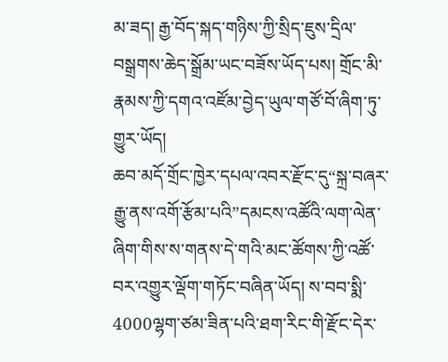མ་ཟད། རྒྱ་བོད་སྐད་གཉིས་ཀྱི་སྲིད་ཇུས་དྲིལ་བསྒྲགས་ཆེད་སྒྲོམ་ཡང་བཟོས་ཡོད་པས། གྲོང་མི་རྣམས་ཀྱི་དགའ་འཛོམ་བྱེད་ཡུལ་གཙོ་བོ་ཞིག་ཏུ་གྱུར་ཡོད།
ཆབ་མདོ་གྲོང་ཁྱེར་དཔལ་འབར་རྫོང་དུ“སྐྲ་བཞར་རྒྱུ་ནས་འགོ་རྩོམ་པའི”དམངས་འཚོའི་ལག་ལེན་ཞིག་གིས་ས་གནས་དེ་གའི་མང་ཚོགས་ཀྱི་འཚོ་བར་འགྱུར་ལྡོག་གཏོང་བཞིན་ཡོད། ས་བབ་སྨི་4000ལྷག་ཙམ་ཟིན་པའི་ཐག་རིང་གི་རྫོང་དེར་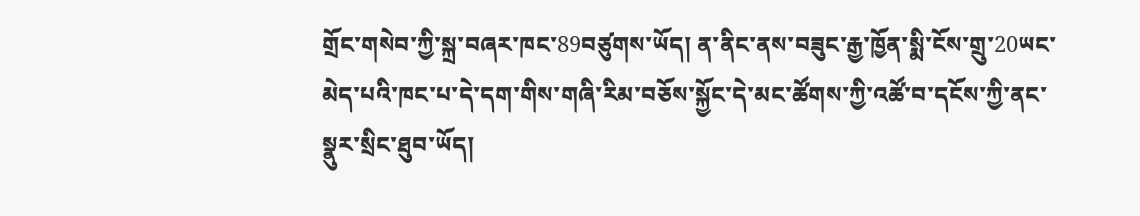གྲོང་གསེབ་ཀྱི་སྐྲ་བཞར་ཁང་89བཙུགས་ཡོད། ན་ནིང་ནས་བཟུང་རྒྱ་ཁྱོན་སྨི་ངོས་གྲུ་20ཡང་མེད་པའི་ཁང་པ་དེ་དག་གིས་གཞི་རིམ་བཅོས་སྐྱོང་དེ་མང་ཚོགས་ཀྱི་འཚོ་བ་དངོས་ཀྱི་ནང་སྣུར་སྲིང་ཐུབ་ཡོད།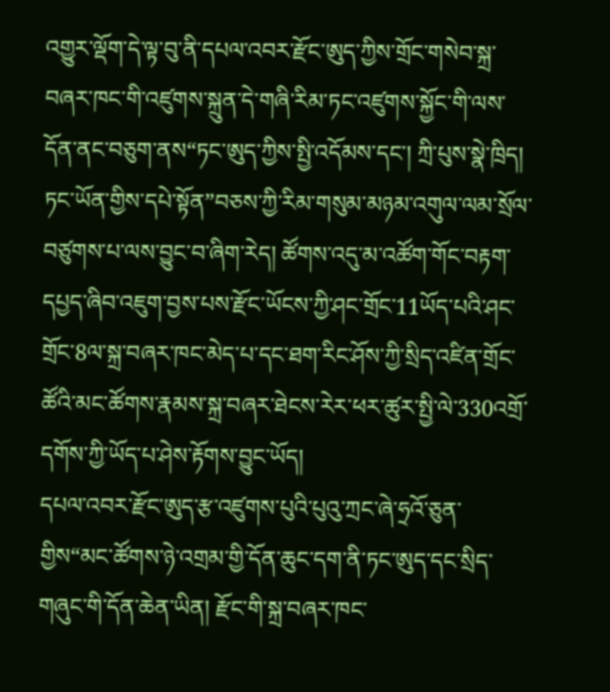འགྱུར་ལྡོག་དེ་ལྟ་བུ་ནི་དཔལ་འབར་རྫོང་ཨུད་ཀྱིས་གྲོང་གསེབ་སྐྲ་བཞར་ཁང་གི་འཛུགས་སྐྲུན་དེ་གཞི་རིམ་ཏང་འཛུགས་སྐྱོང་གི་ལས་དོན་ནང་བཅུག་ནས“ཏང་ཨུད་ཀྱིས་སྤྱི་འདོམས་དང་། ཀྲི་པུས་སྣེ་ཁྲིད། ཏང་ཡོན་གྱིས་དཔེ་སྟོན”བཅས་ཀྱི་རིམ་གསུམ་མཉམ་འགུལ་ལམ་སྲོལ་བཙུགས་པ་ལས་བྱུང་བ་ཞིག་རེད། ཚོགས་འདུ་མ་འཚོག་གོང་བརྟག་དཔྱད་ཞིབ་འཇུག་བྱས་པས་རྫོང་ཡོངས་ཀྱི་ཤང་གྲོང་11ཡོད་པའི་ཤང་གྲོང་8ལ་སྐྲ་བཞར་ཁང་མེད་པ་དང་ཐག་རིང་ཤོས་ཀྱི་སྲིད་འཛིན་གྲོང་ཚོའི་མང་ཚོགས་རྣམས་སྐྲ་བཞར་ཐེངས་རེར་ཕར་ཚུར་སྤྱི་ལེ་330འགྲོ་དགོས་ཀྱི་ཡོད་པ་ཤེས་རྟོགས་བྱུང་ཡོད།
དཔལ་འབར་རྫོང་ཨུད་རྩ་འཛུགས་པུའི་པུའུ་ཀྲང་ཞེ་ཧྲའོ་ཅུན་གྱིས“མང་ཚོགས་ཉེ་འགྲམ་གྱི་དོན་ཆུང་དག་ནི་ཏང་ཨུད་དང་སྲིད་གཞུང་གི་དོན་ཆེན་ཡིན། རྫོང་གི་སྐྲ་བཞར་ཁང་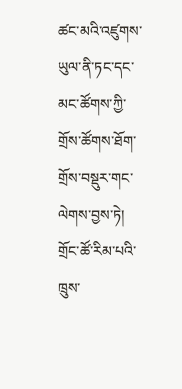ཚང་མའི་འཛུགས་ཡུལ་ནི་ཏང་དང་མང་ཚོགས་ཀྱི་གྲོས་ཚོགས་ཐོག་གྲོས་བསྡུར་གང་ལེགས་བྱས་ཏེ། གྲོང་ཚོ་རིམ་པའི་ཁྲུས་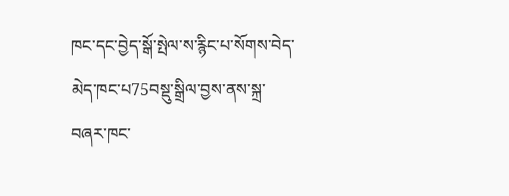ཁང་དང་བྱེད་སྒོ་སྤེལ་ས་རྙིང་པ་སོགས་བེད་མེད་ཁང་པ75བསྡུ་སྒྲིལ་བྱས་ནས་སྐྲ་བཞར་ཁང་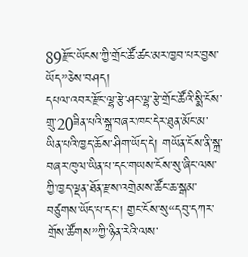89རྫོང་ཡོངས་ཀྱི་གྲོང་ཚོ་ཚང་མར་ཁྱབ་པར་བྱས་ཡོད”ཅེས་བཤད།
དཔལ་འབར་རྫོང་ལྷ་རྩེ་ཤང་ལྷ་རྩེ་གྲོང་ཚོའི་སྨི་ངོས་གྲུ་20ཟིན་པའི་སྐྲ་བཞར་ཁང་དེར་ཐུན་མོང་མ་ཡིན་པའི་ཁྱད་ཆོས་ཤིག་ཡོད་དེ། གཡོན་ངོས་ནི་སྐྲ་བཞར་ཁུལ་ཡིན་པ་དང་གཡས་ངོས་སུ་ཞིང་ལས་ཀྱི་ཁྱད་ལྡན་ཐོན་རྫས་འགྲེམས་ཚོང་ཆ་སྒམ་བཙུགས་ཡོད་པ་དང་། གྱང་ངོས་སུ“དབུ་དཀར་གྲོས་ཚོགས”ཀྱི་ཉིན་རེའི་ལས་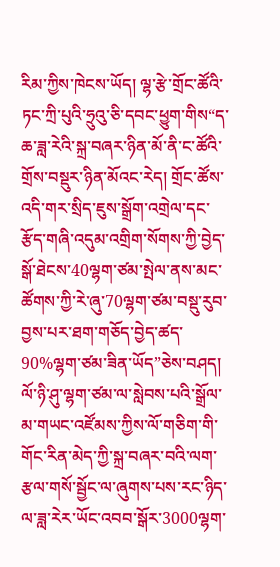རིམ་ཀྱིས་ཁེངས་ཡོད། ལྷ་རྩེ་གྲོང་ཚོའི་ཏང་ཀྲི་པུའི་ཧྲུའུ་ཅི་དབང་ཕྱུག་གིས“ད་ཆ་ཟླ་རེའི་སྐྲ་བཞར་ཉིན་མོ་ནི་ང་ཚོའི་གྲོས་བསྡུར་ཉིན་མོའང་རེད། གྲོང་ཚོས་འདི་གར་སྲིད་ཇུས་སྒྲོག་འགྲེལ་དང་རྩོད་གཞི་འདུམ་འགྲིག་སོགས་ཀྱི་བྱེད་སྒོ་ཐེངས་40ལྷག་ཙམ་སྤེལ་ནས་མང་ཚོགས་ཀྱི་རེ་ཞུ་70ལྷག་ཙམ་བསྡུ་རུབ་བྱས་པར་ཐག་གཅོད་བྱེད་ཚད་90%ལྷག་ཙམ་ཟིན་ཡོད”ཅེས་བཤད།
ལོ་ཉི་ཤུ་ལྷག་ཙམ་ལ་སླེབས་པའི་སྒྲོལ་མ་གཡང་འཛོམས་ཀྱིས་ལོ་གཅིག་གི་གོང་རིན་མེད་ཀྱི་སྐྲ་བཞར་བའི་ལག་རྩལ་གསོ་སྦྱོང་ལ་ཞུགས་པས་རང་ཉིད་ལ་ཟླ་རེར་ཡོང་འབབ་སྒོར་3000ལྷག་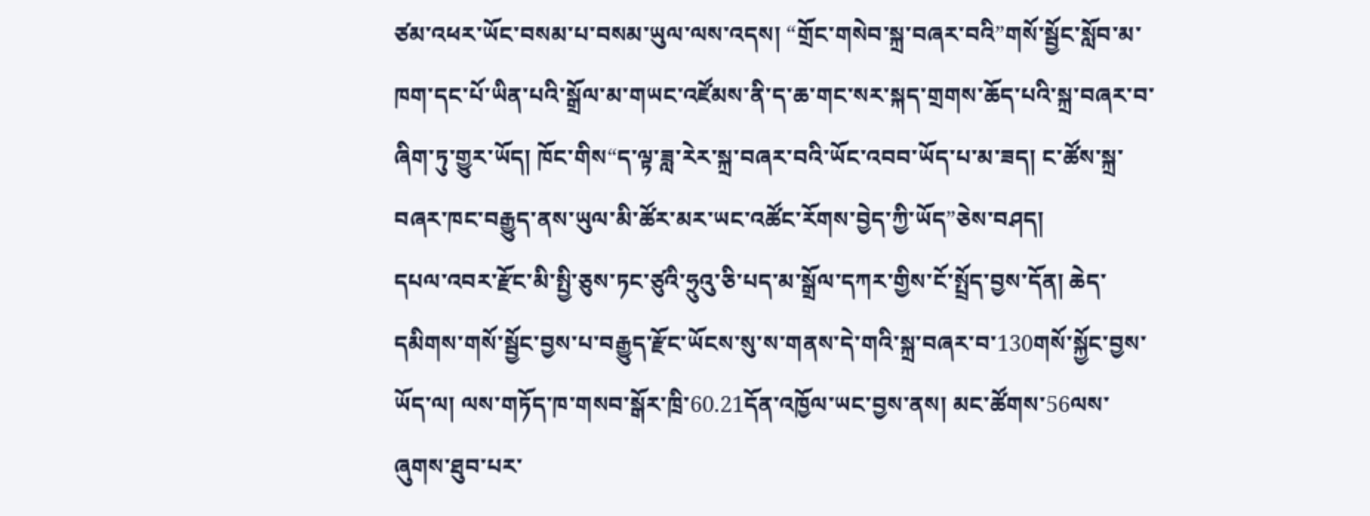ཙམ་འཕར་ཡོང་བསམ་པ་བསམ་ཡུལ་ལས་འདས། “གྲོང་གསེབ་སྐྲ་བཞར་བའི”གསོ་སྦྱོང་སློབ་མ་ཁག་དང་པོ་ཡིན་པའི་སྒྲོལ་མ་གཡང་འཛོམས་ནི་ད་ཆ་གང་སར་སྐད་གྲགས་ཆོད་པའི་སྐྲ་བཞར་བ་ཞིག་ཏུ་གྱུར་ཡོད། ཁོང་གིས“ད་ལྟ་ཟླ་རེར་སྐྲ་བཞར་བའི་ཡོང་འབབ་ཡོད་པ་མ་ཟད། ང་ཚོས་སྐྲ་བཞར་ཁང་བརྒྱུད་ནས་ཡུལ་མི་ཚོར་མར་ཡང་འཚོང་རོགས་བྱེད་ཀྱི་ཡོད”ཅེས་བཤད།
དཔལ་འབར་རྫོང་མི་སྤྱི་ཅུས་ཏང་ཙུའི་ཧྲུའུ་ཅི་པད་མ་སྒྲོལ་དཀར་གྱིས་ངོ་སྤྲོད་བྱས་དོན། ཆེད་དམིགས་གསོ་སྦྱོང་བྱས་པ་བརྒྱུད་རྫོང་ཡོངས་སུ་ས་གནས་དེ་གའི་སྐྲ་བཞར་བ་130གསོ་སྐྱོང་བྱས་ཡོད་ལ། ལས་གཏོད་ཁ་གསབ་སྒོར་ཁྲི་60.21དོན་འཁྱོལ་ཡང་བྱས་ནས། མང་ཚོགས་56ལས་ཞུགས་ཐུབ་པར་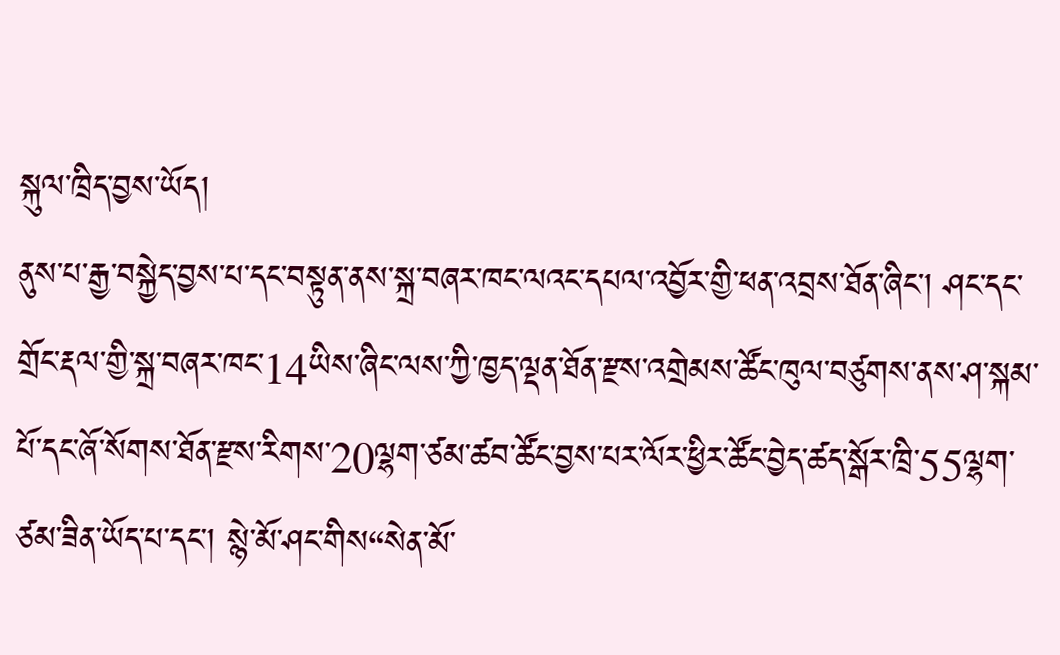སྐུལ་ཁྲིད་བྱས་ཡོད།
ནུས་པ་རྒྱ་བསྐྱེད་བྱས་པ་དང་བསྟུན་ནས་སྐྲ་བཞར་ཁང་ལའང་དཔལ་འབྱོར་གྱི་ཕན་འབྲས་ཐོན་ཞིང་། ཤང་དང་གྲོང་རྡལ་གྱི་སྐྲ་བཞར་ཁང་14ཡིས་ཞིང་ལས་ཀྱི་ཁྱད་ལྡན་ཐོན་རྫས་འགྲེམས་ཚོང་ཁུལ་བཙུགས་ནས་ཤ་སྐམ་པོ་དང་ཞོ་སོགས་ཐོན་རྫས་རིགས་20ལྷག་ཙམ་ཚབ་ཚོང་བྱས་པར་ལོར་ཕྱིར་ཚོང་བྱེད་ཚད་སྒོར་ཁྲི་55ལྷག་ཙམ་ཟིན་ཡོད་པ་དང་། སྙེ་མོ་ཤང་གིས“སེན་མོ་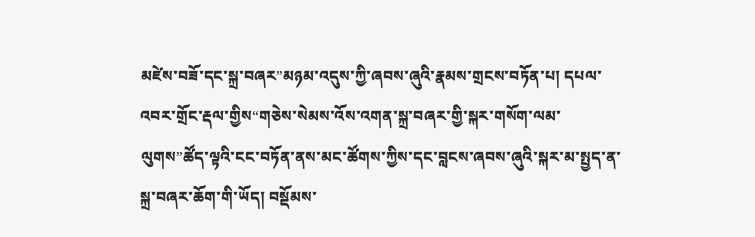མཛེས་བཟོ་དང་སྐྲ་བཞར”མཉམ་འདུས་ཀྱི་ཞབས་ཞུའི་རྣམས་གྲངས་བཏོན་པ། དཔལ་འབར་གྲོང་རྡལ་གྱིས“གཅེས་སེམས་འོས་འགན་སྐྲ་བཞར་གྱི་སྐར་གསོག་ལམ་ལུགས”ཚོད་ལྟའི་ངང་བཏོན་ནས་མང་ཚོགས་ཀྱིས་དང་བླངས་ཞབས་ཞུའི་སྐར་མ་སྤྱད་ན་སྐྲ་བཞར་ཆོག་གི་ཡོད། བསྡོམས་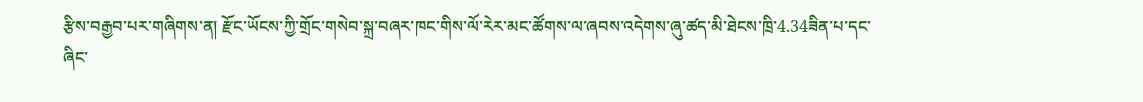རྩིས་བརྒྱབ་པར་གཞིགས་ན། རྫོང་ཡོངས་ཀྱི་གྲོང་གསེབ་སྐྲ་བཞར་ཁང་གིས་ལོ་རེར་མང་ཚོགས་ལ་ཞབས་འདེགས་ཞུ་ཚད་མི་ཐེངས་ཁྲི་4.34ཟིན་པ་དང་ཞིང་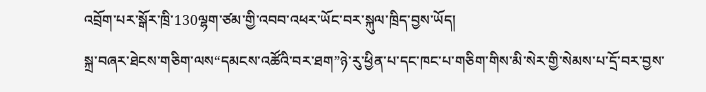འབྲོག་པར་སྒོར་ཁྲི་130ལྷག་ཙམ་གྱི་འབབ་འཕར་ཡོང་བར་སྐུལ་ཁྲིད་བྱས་ཡོད།
སྐྲ་བཞར་ཐེངས་གཅིག་ལས“དམངས་འཚོའི་བར་ཐག”ཉེ་རུ་ཕྱིན་པ་དང་ཁང་པ་གཅིག་གིས་མི་སེར་གྱི་སེམས་པ་དྲོ་བར་བྱས་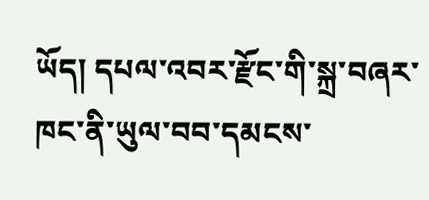ཡོད། དཔལ་འབར་རྫོང་གི་སྐྲ་བཞར་ཁང་ནི་ཡུལ་བབ་དམངས་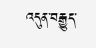འདུན་བརྒྱུད་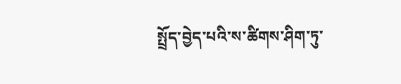སྤྲོད་བྱེད་པའི་ས་ཚིགས་ཤིག་ཏུ་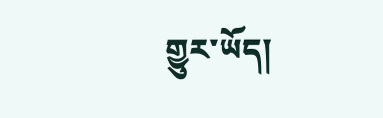གྱུར་ཡོད།